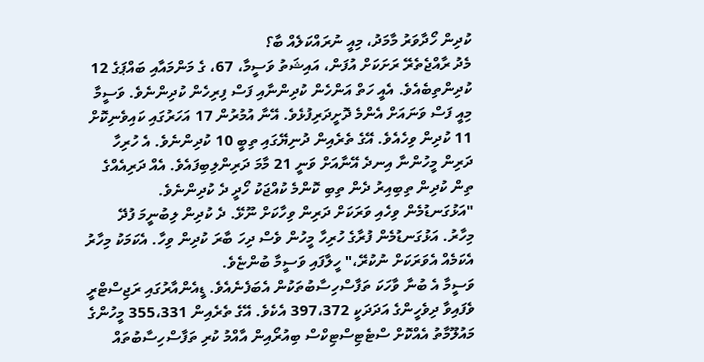ކުދިން ހޯދާވަރު މާމަދު، މިއީ ނުރައްކަލެއް ބާ؟
މެދު ރާއްޖެތެރޭ ރަށަކަށް އުފަން، އައިޝަތު ވަސީމާ، 67، ގެ މަންމައާއި ބައްޕަގެ 12 ކުދިންތިބެއެވެ. އެއީ ހަތް އަންހެން ކުދިންނާއި ފަސް ފިރިހެން ކުދިންނެވެ. ވަސީމާ މިއީ ފަސް ވަނައަށް އެންމެ ދޮށީދަރިފުޅެވެ. އޭނާ އުމުރުން 17 އަހަރުގައި ކައިވެނިކޮށް 11 ކުދިން ވިހެއެވެ. އޭގެ ތެރެއިން ދުނިޔޭގައި ތިބީ 10 ކުދިންނެވެ. އެ ހުރިހާ ދަރިން މީހުންނާ އިނދެ އޭނާއަށް ވަނީ 21 މާމަ ދަރިންލިބިފައެވެ. އެއް ދަރިއެއްގެ ތިން ކުދިން ތިބިއިރު ދެން ތިބި ކޮންމެ ކުއްޖަކު ހޯދީ ދެ ކުދިންނެވެ.
"އަޅުގަނޑުމެން ވިހެއި ވަރަކަށް ދަރިން ވިހާކަށް ނޫޅޭ. ދެ ކުދިން ލިބުނީމަ ފުދޭ މިހާރު. އަޅުގަނޑުމެން ފުރާގެ ހުރިހާ މީހުން ވެސް ދިހަ ބާރަ ކުދިން ވިހާ. އެކަމަކު މިހާރު އެކަމެއް އެވަރަކަށް ނުކުރޭ،" ހީލާފައި ވަސީމާ ބުންޏެވެ.
ވަސީމާ އެ ބުނާ ވާހަކަ ތަފާސްހިސާބުތަކުން އެބަފެނެއެވެ. ޑީއެންއާރުގައި ރަޖިސްޓްރީ ވެފައިވާ ދިވެހީންގެ އަދަދަކީ 397،372 އެކެވެ. އޭގެ ތެރެއިން 355،331 މީހުންގެ މައުލޫމާތު އެއްކޮށް ސްޓެޓިސްޓިކްސް ބިއުރޯއިން އާއްމު ކުރި ތަފާސްހިސާބުތައް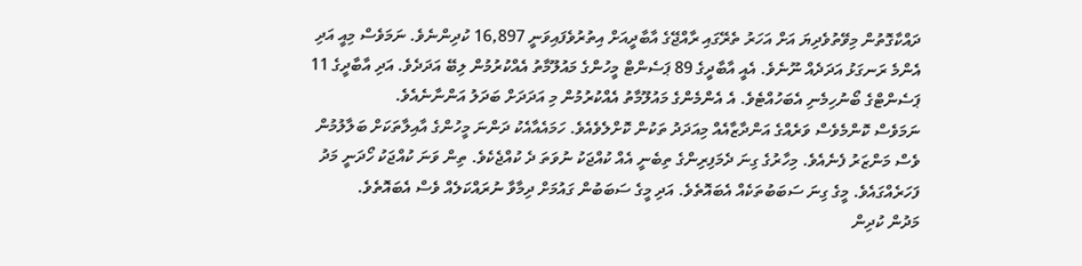ދައްކާގޮތުން މިވޭތުވެދިޔަ އަށް އަހަރު ތެރޭގައި ރާއްޖޭގެ އާބާދީއަށް އިތުރުވެފައިވަނީ 16,897 ކުދިންނެވެ. ނަމަވެސް މިއީ އަދި އެންމެ ރަނގަޅު އަދަދެއް ނޫނެވެ. އެއީ އާބާދީގެ 89 ޕަސެންޓް މީހުންގެ މައުލޫމާތު އެއްކުރުމުން ލިބޭ އަދަދެވެ. އަދި އާބާދީގެ 11 ޕަސެންޓްގެ ބޯނުހިމެނި އެބަހުއްޓެވެ. އެ އެންމެންގެ މައުލޫމާތު އެއްކުރުމުން މި އަދަދަށް ބަދަލު އަންނާނެއެވެ.
ނަމަވެސް ކޮންމެވެސް ވަރެއްގެ އަންދާޒާއެއް މިއަދަދު ތަކުން ކޮށްލެވެއެވެ. ހަމައެއާއެކު ދަންނަ މީހުންގެ އާއިލާތަކަށް ބަލާލުމުން ވެސް މަންޒަރު ފެނެއެވެ. މިހާރުގެ ގިނަ ދެމަފިރިންގެ ތިބެނީ އެއް ކުއްޖަކު ނުވަތަ ދެ ކުއްޖެކެވެ. ތިން ވަނަ ކުއްޖަކު ހޯދަނީ މަދު ފަހަރެއްގައެވެ. މީގެ ގިނަ ސަބަބުތަކެއް އެބައޮތެވެ. އަދި މީގެ ސަބަބުން ގައުމަށް ދިމާވާ ނުރައްކަލެއް ވެސް އެބައޮތެވެ.
މަދުން ކުދިން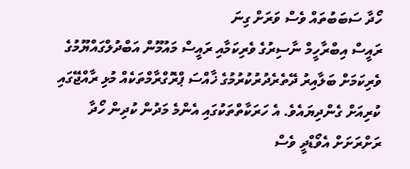ހޯދާ ސަބަބުތައް ވެސް ވަރަށް ގިނަ
ރައީސް އިބްރާހީމް ނާސިރުގެ ވެރިކަމާއި ރައީސް މައުމޫން އަބްދުލްގައްޔޫމުގެ ވެރިކަމަށް ބަލާއިރު ދޭތެރެދުރުކުރުމުގެ ޚާއްސަ ޕްރޮގްރާމްތަކެއް މުޅި ރާއްޖޭގައި ކުރިއަށް ގެންދިޔައެވެ. އެ ހަރަކާތްތަކުގައި އެންމެ މަދުން ކުދިން ހޯދާ ރަށްރަށަށް އެވޯޑްދީ ވެސް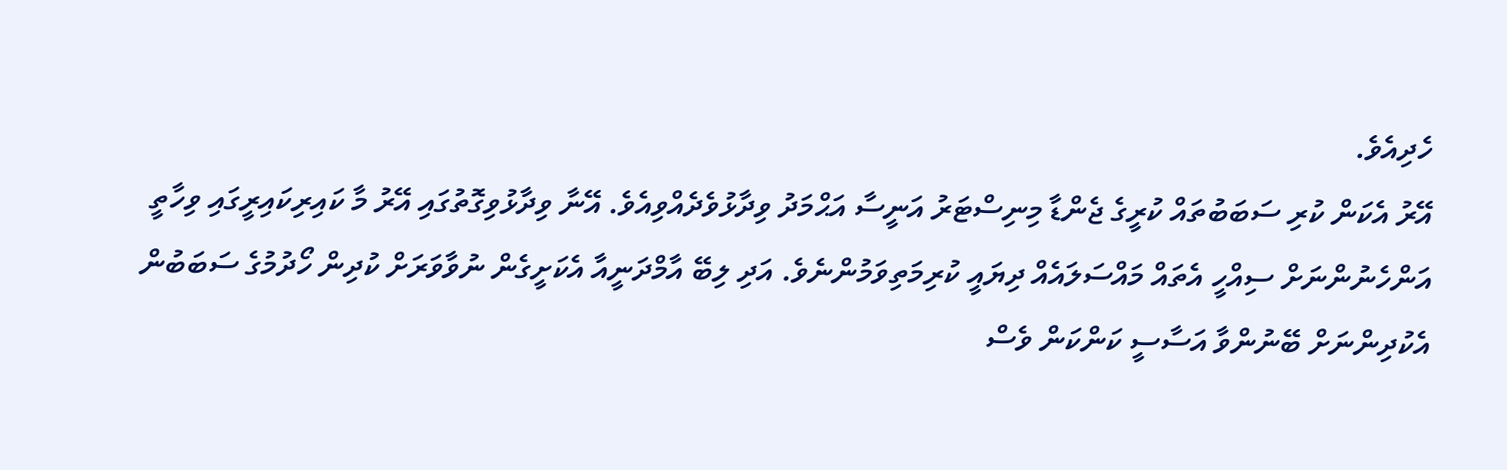ހެދިއެވެ.
އޭރު އެކަން ކުރި ސަބަބުތައް ކުރީގެ ޖެންޑާ މިނިސްޓަރު އަނީސާ އަޙްމަދު ވިދާޅުވެދެއްވިއެވެ. އޭނާ ވިދާޅުވިގޮތުގައި އޭރު މާ ކައިރިކައިރީގައި ވިހާތީ އަންހެނުންނަށް ސިއްހީ އެތައް މައްސަލައެއް ދިޔައީ ކުރިމަތިވަމުންނެވެ. އަދި ލިބޭ އާމްދަނީއާ އެކަށީގެން ނުވާވަރަށް ކުދިން ހޯދުމުގެ ސަބަބުން އެކުދިންނަށް ބޭނުންވާ އަސާސީ ކަންކަން ވެސް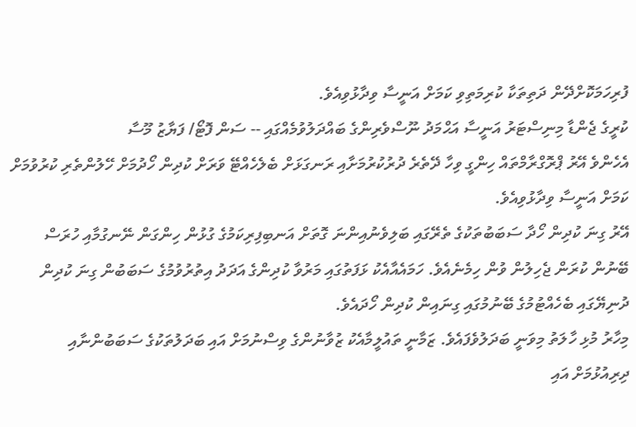ފުރިހަމަކޮށްދޭން ދަތިތަކާ ކުރިމަތިވި ކަމަށް އަނީސާ ވިދާޅުވިއެވެ.
ކުރީގެ ޖެންޑާ މިނިސްޓަރު އަނީސާ އަޙްމަދު ނޫސްވެރިންގެ ބައްދަލުވުމެއްގައި -- ސަން ފޮޓޯ/ ފަޔާޒު މޫސާ
އެހެންވެ އޭރު ޕްރޮގްރާމްތައް ހިންގީ ވިހާ ދޭތެރެ ދުރުކުރުމަށާއި ރަނގަޅަށް ބެލެހެއްޓޭ ވަރަށް ކުދިން ހޯދުމަށް ހޭލުންތެރި ކުރުވުމަށް ކަމަށް އަނީސާ ވިދާޅުވިއެވެ.
އޭރު ގިނަ ކުދިން ހޯދާ ސަބަބުތަކުގެ ތެރޭގައި ބަލިވެނުއިންނަ ގޮތަށް އަނބިފިރިކަމުގެ ގުޅުން ހިންގަން ނޭނގުމާއި ހުރަސް ބޭނުން ކުރަން ޖެހިލުން ވުން ހިމެނެއެވެ. ހަމައެއާއެކު ޅަފަތުގައި މަރުވާ ކުދިންގެ އަދަދު އިތުރުވުމުގެ ސަބަބުން ގިނަ ކުދިން ދުނިޔޭގައި ބެހެއްޓުމުގެ ބޭނުމުގައި ގިނައިން ކުދިން ހޯދައެވެ.
މިހާރު މުޅި ހާލަތު މިވަނީ ބަދަލުވެފައެވެ. ޒަމާނީ ތައުލީމާއެކު ޒުވާނުންގެ ވިސްނުމަށް އައި ބަދަލުތަކުގެ ސަބަބުންނާއި ދިރިއުޅުމަށް އައި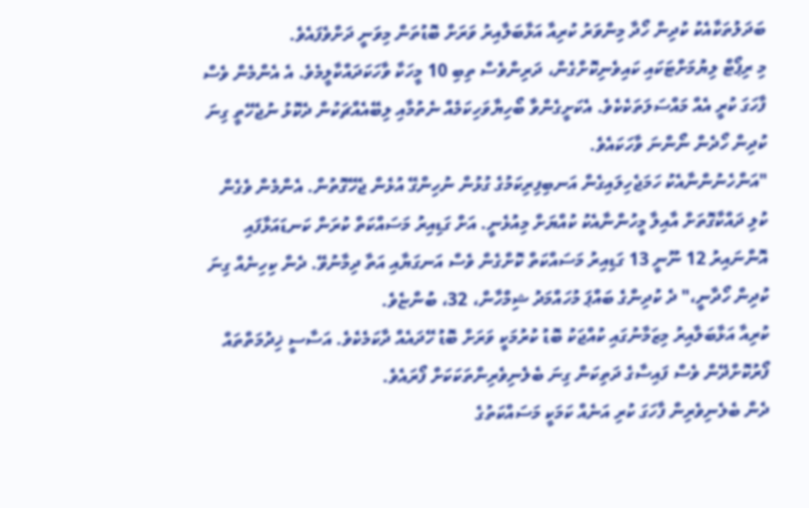ބަދަލުތަކާއެކު ކުދިން ހޯދާ މިންވަރު ކުރިއާ އަޅާބަލާއިރު ވަރަށް ބޮޑުތަން މިވަނީ ދަށްވެފައެވެ.
މި ރިޕޯޓް ލިޔުމަށްޓަކައި ކައިވެނިކޮށްގެން، ދަރިންވެސް ތިބި 10 މީހަކާ ވާހަކަދައްކާލީމެވެ. އެ އެންމެން ވެސް ފާހަގަ ކުރީ އެއް މައްސަލަތަކެކެވެ. އެކަށީގެންވާ ބޯހިޔާވަހިކަމެއް ނެތުމާއި ލިބޭއެއްޗަކުން ދެކޮޅު ނުޖެހޭތީ ގިނަ ކުދިން ހޯދެން ނޯންނަ ވާހަކައެވެ.
"އަންހެނުންނާއެކު ހަމަޖެހިލައިގެން އަނބިފިރިކަމުގެ ގުޅުން ނުހިންގޭ އުޅެން ޖެހޭގޮތުން. އެންމެން ވެގެން ކުލި ދައްކާގޮތަށް އާއިލާ މީހުންނާއެކު ކުއްޔަށް މިއުޅެނީ. އަށް ގަޑިއިރު މަސައްކަތް ކުރަން ކަނޑައަޅާފައި އޮންނައިރު 12 ނޫނީ 13 ގަޑިއިރު މަސައްކަތް ކޮށްގެން ވެސް އަނގަޔާއި އަތާ ދިމާނުވޭ. ދެން ކިހިނެއް ގިނަ ކުދިން ހޯދާނީ،" ދެ ކުދިންގެ ބައްޕަ މުހައްމަދު ޝިމްހާން، 32، ބުންޏެވެ.
ކުރިއާ އަޅާބަލާއިރު މިޒަމާނުގައި ކުއްޖަކު ބޮޑު ކުރުމަކީ ވަރަށް ބޮޑު ހޭދައެއް ދާކަމެކެވެ. އަސާސީ ޚިދުމަތްތައް ފޯރުކޮށްދޭން ވެސް ފައިސާގެ ދަތިކަން ގިނަ ބެލެނިވެރިންތަކަކަށް ފޯރައެވެ.
ދެން ބެލެނިވެރިން ފާހަގަ ކުރި އަނެއް ކަމަކީ މަސައްކަތުގެ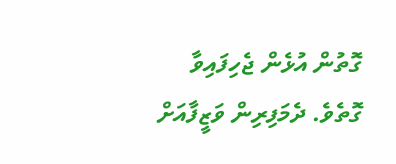ގޮތުން އުޅެން ޖެހިފައިވާ ގޮތެވެ. ދެމަފިރިން ވަޒީފާއަށް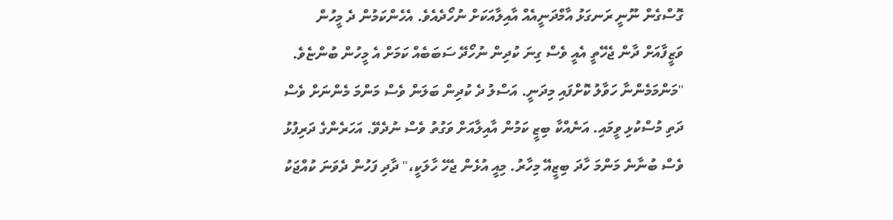ގޮސްގެން ނޫނީ ރަނގަޅު އާމްދަނީއެއް އާއިލާއަކަށް ނުހޯދެއެވެ. އެހެންކަމުން ދެ މީހުން ވަޒީފާއަށް ދާން ޖެހޭތީ އެއީ ވެސް ގިނަ ކުދިން ނުހޯދޭ ސަބަބެއް ކަމަށް އެ މީހުން ބުންޏެވެ.
"މަންމަމެންނާ ހަވާލު ކޮށްފައި މިދަނީ. އަސްލު ދެ ކުދިން ބަލަން ވެސް މަންމަ މެންނަށް ވެސް ދަތި މުސްކުޅި ވީމައި. އަނެއްކާ ބިޒީ ކަމުން އާއިލާއަށް ވަގުތު ވެސް ނުދެވޭ. އަހަރެންގެ ދަރިފުޅު ވެސް ބުނާނެ މަންމަ ހާދަ ބިޒީއޭ މިހާރު. މިއީ އުޅެން ޖެހޭ ހާލަކީ،" ދާދި ފަހުން ދެވަނަ ކުއްޖަކު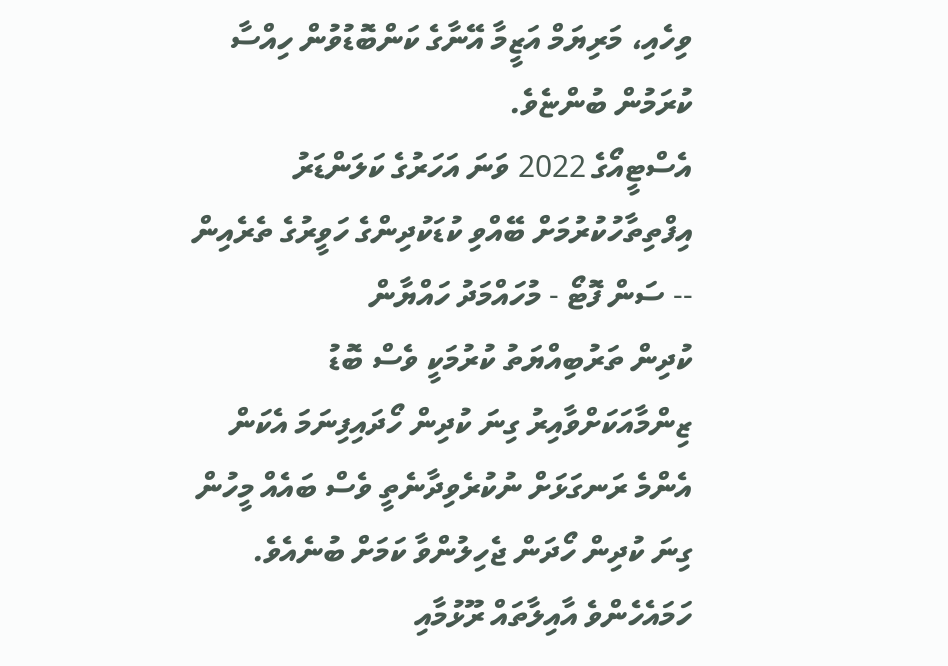ވިހެއި، މަރިޔަމް އަޒީމާ އޭނާގެ ކަންބޮޑުވުން ހިއްސާ ކުރަމުން ބުންޏެވެ.
އެސްޓީއޯގެ 2022 ވަނަ އަހަރުގެ ކަލަންޑަރު އިފްތިތާހުކުރުމަށް ބޭއްވި ކުޑަކުދިންގެ ހަވީރުގެ ތެރެއިން -- ސަން ފޮޓޯ - މުހައްމަދު ހައްޔާން
ކުދިން ތަރުބިއްޔަތު ކުރުމަކީ ވެސް ބޮޑު ޒިންމާއަކަށްވާއިރު ގިނަ ކުދިން ހޯދައިފިނަމަ އެކަން އެންމެ ރަނގަޅަށް ނުކުރެވިދާނެތީ ވެސް ބައެއް މީހުން ގިނަ ކުދިން ހޯދަން ޖެހިލުންވާ ކަމަށް ބުނެއެވެ.
ހަމައެހެންވެ އާއިލާތައް ރޫޅުމާއި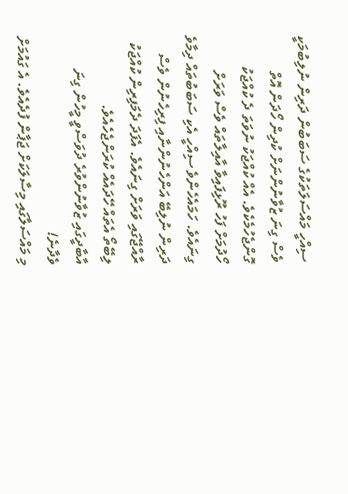ސިއްހީ މައްސަލަތަކުގެ ސަބަބުން ދަރިން ނުލިބުމަކީ ވެސް ގިނަ ޒުވާނުންނަށް ކުދިން ހޯދަން އޮތް ގޮންޖެހުމެކެވެ. އެއް ކުއްޖަކު ނުވަތަ ދެ ކުއްޖަކު ހޯދުމަށް ފަހު ރޫޅިފައިވާ އާއިލާތައް ވެސް ވަރަށް ގިނައެވެ. ހަމައެހެންވެ ސިއްހީ އެކި ސަބަބުތައް ދިމާވެ ދަރިން ނުލިބޭ އަންހެނުންނާއި ފިރިހެނުން ވެސް ރާއްޖޭގައި ވަރަށް ގިނައެވެ. އެފަދަ ދެމަފިރިން ކުއްޖަކު ލިބޭތޯ އެތައް ހޭދައެއް ކުރަންޖެހެއެވެ.
އާބާދީގައި ޒުވާނުންވުރެ ދުވަސްވީ މީހުން ގިނަ ވެދާނެ!
މި މައްސަލާގައި މިސާލަކަށް ޖަޕާން ފުދެއެވެ. އެ ގައުމަށް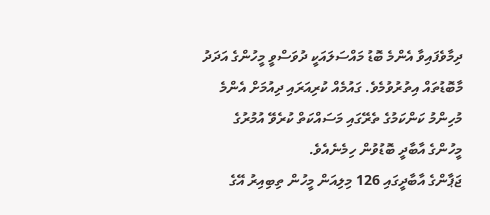ދިމާވެފައިވާ އެންމެ ބޮޑު މައްސަލައަކީ ދުވަސްވީ މީހުންގެ އަދަދު މާބޮޑުތައް އިތުރުވުމެވެ. ގައުމެއް ކުރިއަރައި ދިއުމަށް އެންމެ މުހިންމު ކަންކަމުގެ ތެރޭގައި މަސައްކަތް ކުރެވޭ އުމުރުގެ މީހުންގެ އާބާދީ ބޮޑުވުން ހިމެނެއެވެ.
ޖަޕާންގެ އާބާދީގައި 126 މިލިއަން މީހުން ތިބިއިރު އޭގެ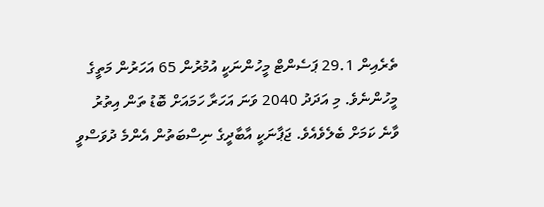ތެރެއިން 29.1 ޕަސެންޓް މީހުންނަކީ އުމުރުން 65 އަހަރުން މަތީގެ މީހުންނެވެ. މި އަދަދު 2040 ވަނަ އަހަރާ ހަމައަށް ބޮޑު ތަން އިތުރު ވާނެ ކަމަށް ބެލެވެއެވެ. ޖަޕާނަކީ އާބާދީގެ ނިސްބަތުން އެންމެ ދުވަސްވީ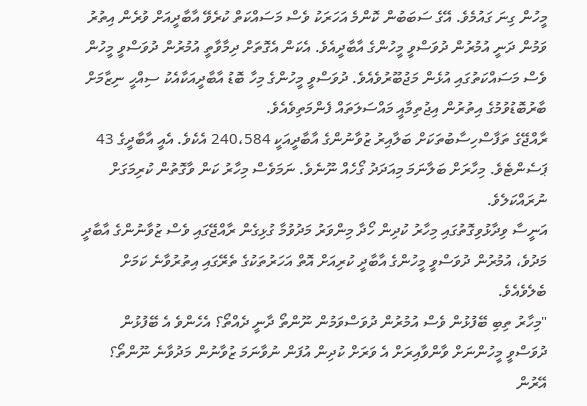މީހުން ގިނަ ގައުމެވެ. އޭގެ ސަބަބުން ކޮންމެ އަހަރަކު ވެސް މަސައްކަތް ކުރެވޭ އާބާދީއަށް ވުރެން އިތުރު ވަމުން ދަނީ އުމުރުން ދުވަސްވީ މީހުންގެ އާބާދީއެވެ. އެކަން އެގޮތަށް ދިމާވާތީ އުމުރުން ދުވަސްވީ މީހުން ވެސް މަސައްކަތުގައި އުޅެން މަޖުބޫރުވެއެވެ. ދުވަސްވީ މީހުންގެ މިހާ ބޮޑު އާބާދީއަކާއެކު ސިއްހީ ނިޒާމަށް ބާރުބޮޑުވުމުގެ އިތުރުން އިޖުތިމާއީ މައްސަލަތައް ފެންމަތިވެއެވެ.
ރާއްޖޭގެ ތަފާސްހިސާބުތަކަށް ބަލާއިރު ޒުވާނުންގެ އާބާދީއަކީ 240،584 އެކެވެ. އެއީ އާބާދީގެ 43 ޕަސެންޓެވެ. މިހާރަށް ބަލާނަމަ މިއަދަދު ގޯހެއް ނޫނެވެ. ނަމަވެސް މިހާރު ކަން ވާގޮތުން ކުރިމަގަށް ނުރައްކަލެވެ.
އަނީސާ ވިދާޅުވިގޮތުގައި މިހާރު ކުދިން ހޯދާ މިންވަރު މަދުވުމާ ގުޅިގެން ރާއްޖޭގައި ވެސް ޒުވާނުންގެ އާބާދީ މަދުވެ، އުމުރުން ދުވަސްވީ މީހުންގެ އާބާދީ ކުރިއަށް އޮތް އަހަރުތަކުގެ ތެރޭގައި އިތުރުވާނެ ކަމަށް ބެލެވެއެވެ.
"މިހާރު ތިބި ބޭފުޅުން ވެސް އުމުރުން ދުވަސްވަމުން ނޫންތޯ ދާނީ ދެއްތޯ؟ އެހެންވެ އެ ބޭފުޅުން ދުވަސްވީ މީހުންނަށް ވާންވާއިރަށް އެ ވަރަށް ކުދިން އުފަން ނުވާނަމަ ޒުވާނުން މަދުވާނެ ނޫންތޯ؟ އޭރުން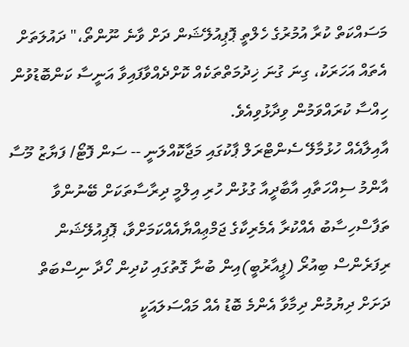މަސައްކަތް ކުރާ އުމުރުގެ ހެލްތީ ޕޮޕިއުލޭޝަން ދަށް ވާނެ ނޫންތޯ،" ދައުލަތަށް އެތައް އަހަރަކު، ގިނަ ގުނަ ޚިދުމަތްތަކެއް ކޮށްދެއްވާފައިވާ އަނީސާ ކަންބޮޑުވުން ހިއްސާ ކުރައްވަމުން ވިދާޅުވިއެވެ.
އާއިލާއެއް ހުޅުމާލޭ ސެންޓްރަލް ޕާކުގައި މަޖާކޮއްލަނީ -- ސަން ފޮޓޯ/ ފަޔާޒު މޫސާ
އާންމު ސިއްހަތާއި އާބާދީއާ ގުޅުން ހުރި އިލްމީ ދިރާސާތަކަށް ބޭނުންވާ ތަފާސްހިސާބު އެއްކުރާ އެމެރިކާގެ ޖަމްޢިއްޔާއެއްކަމަށްވާ، ޕޮޕިއުލޭޝަން ރިފަރެންސް ބިއުރޯ (ޕީއާރުބީ)އިން ބުނާ ގޮތުގައި ކުދިން ހޯދާ ނިސްބަތް ދަށަށް ދިޔުމުން ދިމާވާ އެންމެ ބޮޑު އެއް މައްސަލައަކީ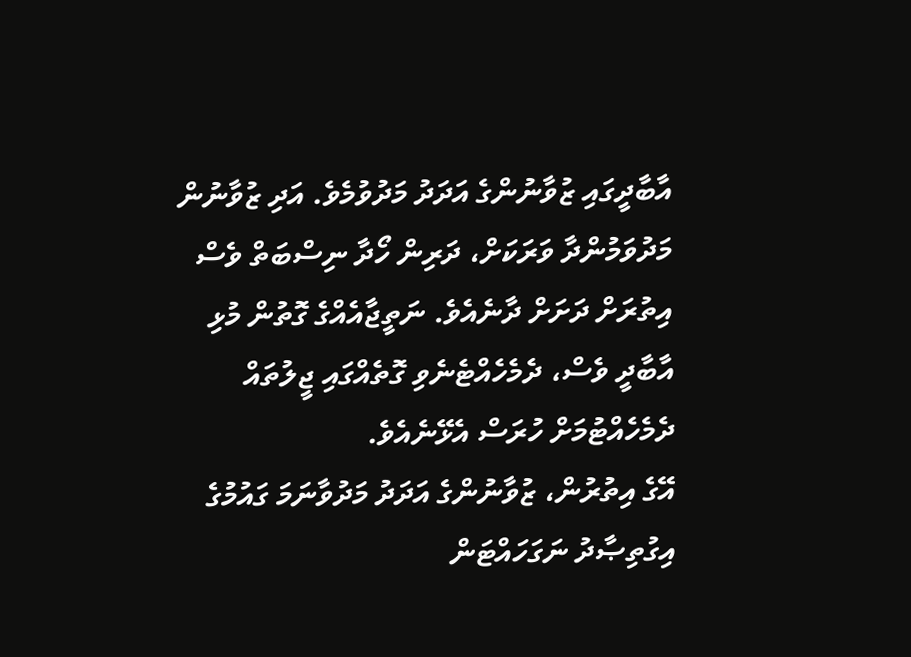އާބާދީގައި ޒުވާނުންގެ އަދަދު މަދުވުމެވެ. އަދި ޒުވާނުން މަދުވަމުންދާ ވަރަކަށް، ދަރިން ހޯދާ ނިސްބަތް ވެސް އިތުރަށް ދަށަށް ދާނެއެވެ. ނަތީޖާއެއްގެ ގޮތުން މުޅި އާބާދީ ވެސް، ދެމެހެއްޓެނެވި ގޮތެއްގައި ޖީލުތައް ދެމެހެއްޓުމަށް ހުރަސް އެޅޭނެއެވެ.
އޭގެ އިތުރުން، ޒުވާނުންގެ އަދަދު މަދުވާނަމަ ގައުމުގެ އިގުތިޞާދު ނަގަހައްޓަން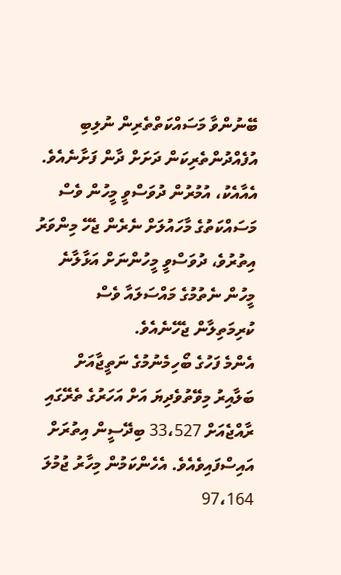ބޭނުންވާ މަސައްކަތްތެރިން ނުލިބި އުފެއްދުންތެރިކަން ދަށަށް ދާން ފަށާނެއެވެ. އެއާއެކު، އުމުރުން ދުވަސްވީ މީހުން ވެސް މަސައްކަތުގެ މާހައުލަށް ނެރެން ޖެހޭ މިންވަރު އިތުރުވެ، ދުވަސްވީ މީހުންނަށް އަޅާލާނެ މީހުން ނެތުމުގެ މައްސަލައާ ވެސް ކުރިމަތިލާން ޖެހޭނެއެވެ.
އެންމެ ފަހުގެ ބޯހިމެނުމުގެ ނަތީޖާއަށް ބަލާއިރު މިވޭތުވެދިޔަ އަށް އަހަރުގެ ތެރޭގައި ރާއްޖެއަށް 33،527 ބިދޭސީން އިތުރަށް އައިސްފައިވެއެވެ. އެހެންކަމުން މިހާރު ޖުމުލަ 97،164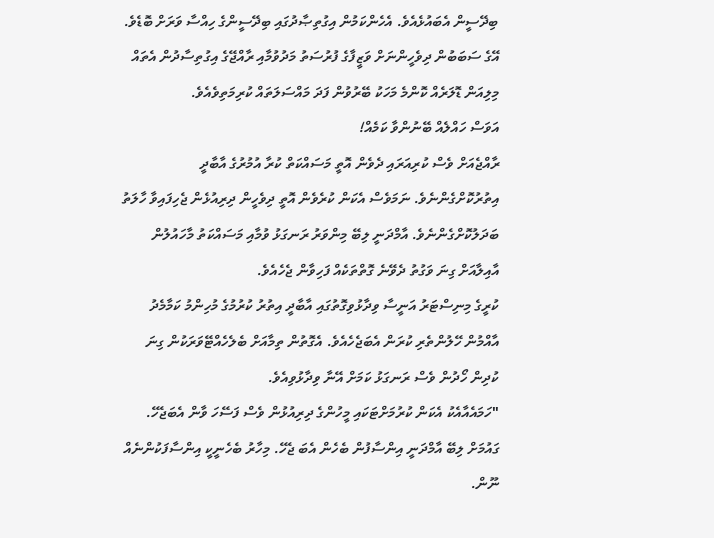ބިދޭސީން އެބައުޅެއެވެ. އެހެންކަމުން އިގުތިޞާދުގައި ބިދޭސީންގެ ހިއްސާ ވަރަށް ބޮޑެވެ. އޭގެ ސަބަބުން ދިވެހީންނަށް ވަޒީފާގެ ފުރުސަތު މަދުވުމާއި ރާއްޖޭގެ އިގުތިސާދުން އެތައް މިލިއަން ޑޮލަރެއް ކޮންމެ މަހަކު ބޭރުވުން ފަދަ މައްސަލަތައް ކުރިމަތިވެއެވެ.
އަވަސް ހައްލެއް ބޭނުންވާ ކަމެއް!
ރާއްޖެއަށް ވެސް ކުރިއަރައި ދެވެން އޮތީ މަސައްކަތް ކުރާ އުމުރުގެ އާބާދީ އިތުރުކޮށްގެންނެވެ. ނަމަވެސް އެކަން ކުރެވެން އޮތީ ދިވެހީން ދިރިއުޅެން ޖެހިފައިވާ ހާލަތު ބަދަލުކޮށްގެންނެވެ. އާމްދަނީ ލިބޭ މިންވަރު ރަނގަޅު ވުމާއި މަސައްކަތު މާހައުލުން އާއިލާއަށް ގިނަ ވަގުތު ދެވޭނެ ގޮތްތަކެއް ފަހިވާން ޖެހެއެވެ.
ކުރީގެ މިނިސްޓަރު އަނީސާ ވިދާޅުވިގޮތުގައި އާބާދީ އިތުރު ކުރުމުގެ މުހިންމު ކަމާމެދު އާއްމުން ހޭލުންތެރި ކުރަން އެބަޖެހެއެވެ. އެގޮތުން ތިމާއަށް ބެލެހެއްޓޭވަރަކުން ގިނަ ކުދިން ހޯދުން ވެސް ރަނގަޅު ކަމަށް އޭނާ ވިދާޅުވިއެވެ.
"ހަމައެއާއެކު އެކަން ކުރުމަށްޓަކައި މީހުންގެ ދިރިއުޅުން ވެސް ފަސޭހަ ވާން އެބަޖެހޭ. ގައުމަށް ލިބޭ އާމްދަނީ އިންސާފުން ބެހެން އެބަ ޖެހޭ. މިހާރު ބެހެނީކީ އިންސާފަކުންނެއް ނޫން.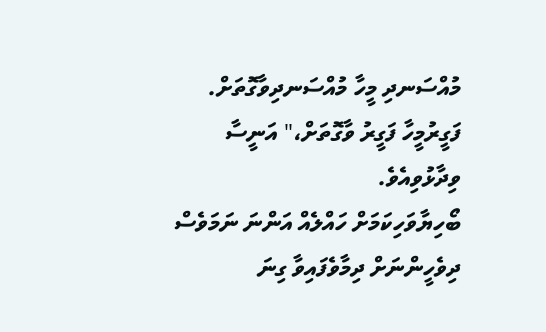މުއްސަނދި މީހާ މުއްސަނދިވާގޮތަށް. ފަގީރުމީހާ ފަގީރު ވާގޮތަށް،" އަނީސާ ވިދާޅުވިއެވެ.
ބޯހިޔާވަހިކަމަށް ހައްލެއް އަންނަ ނަމަވެސް ދިވެހީންނަށް ދިމާވެފައިވާ ގިނަ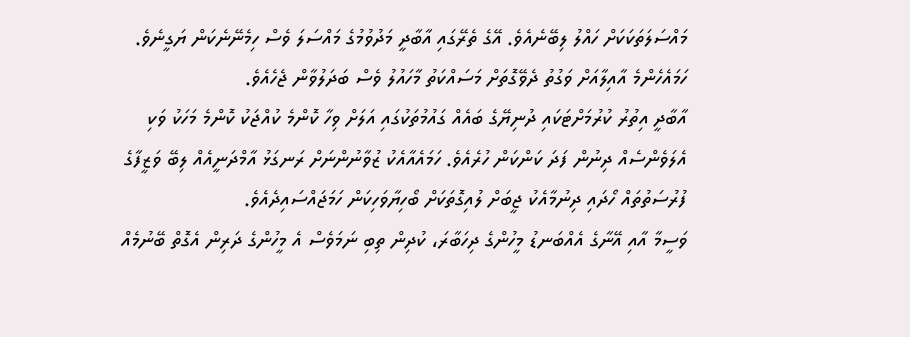މައްސަލަތަކަކަށް ހައްލު ލިބޭނެއެވެ. އޭގެ ތެރޭގައި އާބާދީ މަދުވުމުގެ މައްސަލަ ވެސް ހިމެނޭނެކަން ޔަގީނެވެ. ހަމައެހެންމެ އާއިލާއަށް ވަގުތު ދެވޭގޮތަށް މަސައްކަތު މާހައުލު ވެސް ބަދަލުވާން ޖެހެއެވެ.
އާބާދީ އިތުރު ކުރުމަށްޓަކައި ދުނިޔޭގެ ބައެއް ގައުމުތަކުގައި އަލަށް ވިހާ ކޮންމެ ކުއްޖަކު ކޮންމެ މަހަކު ވަކި އެލަވެންސެއް ދިނުން ފަދަ ކަންކަން ހުރެއެވެ. ހަމައެއާއެކު ޒުވާނުންނަށް ރަނގަޅު އާމްދަނީއެއް ލިބޭ ވަޒީފާގެ ފުރުސަތުތައް ހޯދައި ދިނުމާއެކު ޖީބަށް ލުއިގޮތަކަށް ބޯހިޔާވަހިކަން ހަމަޖައްސައިދެއެވެ.
ވަސީމާ އާއި އޭނާގެ އެއްބަނޑު މީހުންގެ ދިހަބާރަ، ކުދިން ތިބި ނަމަވެސް އެ މީހުންގެ ދަރިން އެގޮތް ބޭނުމެއް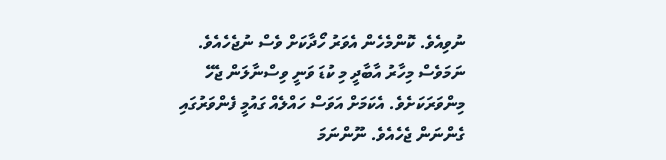ނުވިއެވެ. ކޮންމެހެން އެވަރު ހޯދާކަށް ވެސް ނުޖެހެއެވެ. ނަމަވެސް މިހާރު އާބާދީ މި ކުޑަ ވަނީ ވިސްނާލަން ޖެހޭ މިންވަރަކަށެވެ. އެކަމަށް އަވަސް ހައްލެއް ގައުމީ ފެންވަރުގައި ގެންނަން ޖެހެއެވެ. ނޫންނަމަ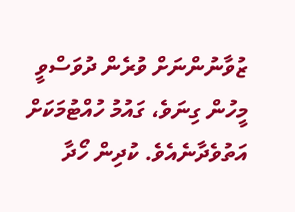ޒުވާނުންނަށް ވުރެން ދުވަސްވީ މީހުން ގިނަވެ، ގައުމު ހުއްޓުމަކަށް އަތުވެދާނެއެވެ. ކުދިން ހޯދާ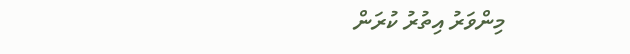މިންވަރު އިތުރު ކުރަން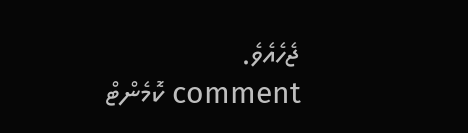ޖެހެއެވެ.
comment ކޮމެންޓް